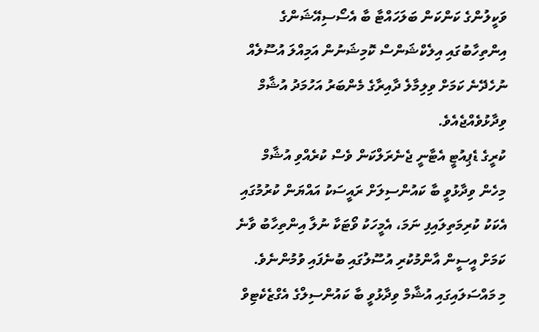ވަކީލުންގެ ކަންކަން ބަލަހައްޓާ ބާ އެސޯސިއޭޝަންގެ އިންތިހާބުގައި އިލެކްޝަންސް ކޮމިޝަނުން އަމިއްލަ އުސޫލެއް ނުހެދޭނެ ކަމަށް ވިލިމާލެ ދާއިރާގެ މެންބަރު އަހުމަދު އުޝާމް ވިދާޅުވެއްޖެއެވެ.
ކުރީގެ ޑެޕިއުޓީ އެޓާނީ ޖެނެރަލްކަން ވެސް ކުރެއްވި އުޝާމް މިހެން ވިދާޅުވީ ބާ ކައުންސިލަށް ރައީސަކު އައްޔަން ކުރުމުގައި އެކަކު ކުރިމަތިލައިފި ނަމަ، އެމީހަކު ވޯޓަކާ ނުލާ އިންތިހާބު ވާނެ ކަމަށް އީސީން އާންމުކުރި އުސޫލުގައި ބުނެފައި ވުމުންނެވެ.
މި މައްސަލައިގައި އުޝާމް ވިދާޅުވީ ބާ ކައުންސިލްގެ އެގްޒެކެޓިވް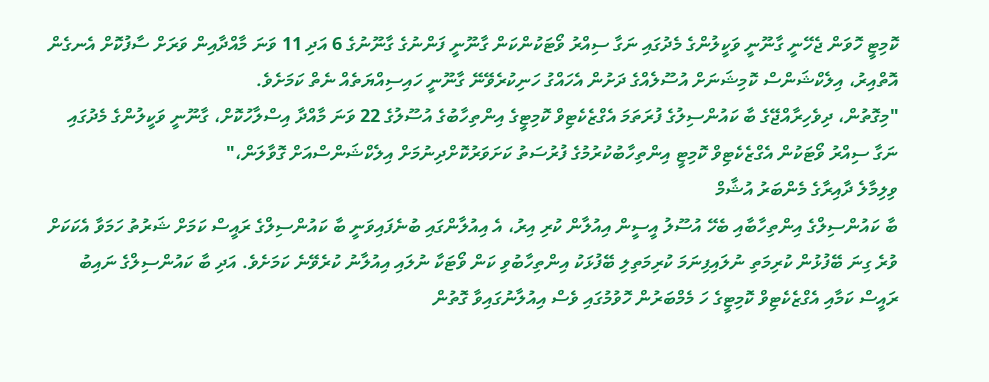ކޮމިޓީ ހޮވަން ޖެހޭނީ ގާނޫނީ ވަކީލުންގެ މެދުގައި ނަގާ ސިއްރު ވޯޓަކުންކަން ގާނޫނީ ފަންނުގެ ގާނޫނުގެ 6 އަދި 11 ވަނަ މާއްދާއިން ވަރަށް ސާފުކޮށް އެނގެން އޮތްއިރު، އިލެކްޝަންސް ކޮމިޝަނަށް އުސޫލެއްގެ ދަށުން އެހައްގު ހަނިކުރެވޭނޭ ގާނޫނީ ހައިސިއްޔަތެއް ނެތް ކަމަށެވެ.
"މިގޮތުން، ދިވެހިރާއްޖޭގެ ބާ ކައުންސިލުގެ ފުރަތަމަ އެގްޒެކެޓިވް ކޮމިޓީގެ އިންތިހާބުގެ އުސޫލުގެ 22 ވަނަ މާއްދާ އިސްލާހުކޮށް، ގާނޫނީ ވަކީލުންގެ މެދުގައި ނަގާ ސިއްރު ވޯޓަކުން އެގްޒެކެޓިވް ކޮމިޓީ އިންތިހާބުކުރުމުގެ ފުރުސަތު ކަށަވަރުކޮށްދިނުމަށް އިލެކްޝަންސްއަށް ގޮވާލަން،"
ވިލިމާލެ ދާއިރާގެ މެންބަރު އުޝާމް
ބާ ކައުންސިލްގެ އިންތިހާބާއި ބެހޭ އުސޫލު އީސީން އިއުލާން ކުރި އިރު، އެ އިއުލާންގައި ބުނެފައިވަނީ ބާ ކައުންސިލްގެ ރައީސް ކަމަށް ޝަރުތު ހަމަވާ އެކަކަށް ވުރެ ގިނަ ބޭފުޅުން ކުރިމަތި ނުލައިފިނަމަ ކުރިމަތިލި ބޭފުޅަކު އިންތިހާބުވި ކަން ވޯޓަކާ ނުލައި އިއުލާނު ކުރެވޭނެ ކަމަށެވެ. އަދި ބާ ކައުންސިލްގެ ނައިބު ރައީސް ކަމާއި އެގްޒެކެޓިވް ކޮމިޓީގެ ހަ މެމްބަރުން ހޮވުމުގައި ވެސް އިއުލާނުގައިވާ ގޮތުން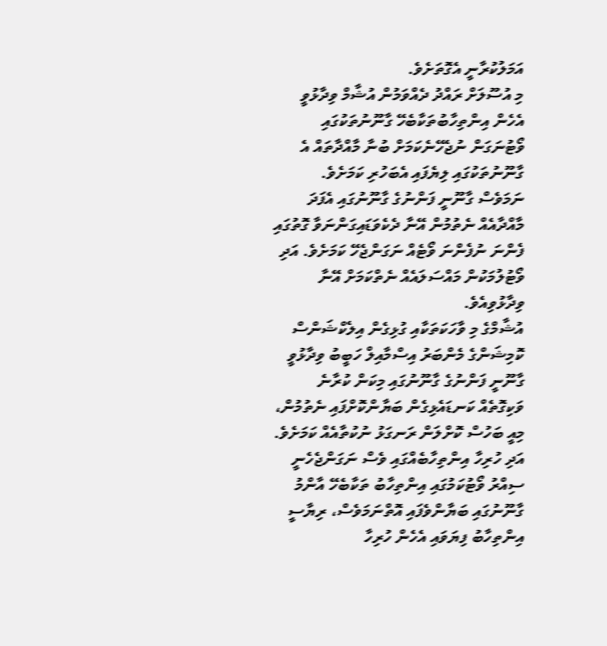އަމަލުކުރާނީ އެގޮތަށެވެ.
މި އުސޫލަށް ރައްދު ދެއްވަމުން އުޝާމް ވިދާޅުވީ އެހެން އިންތިހާބުތަކާބެހޭ ގާނޫނުތަކުގައި ވޯޓުނަގަން ނުޖެހޭނެކަމަށް ބުނާ މާއްދާތައް އެ ގާނޫނުތަކުގައި ލިޔެފައި އެބަހުރި ކަމަށެވެ. ނަމަވެސް ގާނޫނީ ފަންނުގެ ގާނޫނުގައި އެފަދަ މާއްދާއެއް ނެތުމުން އޭނާ ދެކެވަޑައިގަންނަވާ ގޮތުގައި ފެންނަ ނުފެންނަ ވޯޓެއް ނަގަންޖެހޭ ކަމަށެވެ. އަދި ވޯޓުލުމަކުން މައްސަލައެއް ނެތްކަމަށް އޭނާ ވިދާޅުވިއެވެ.
އުޝާމްގެ މި ވާހަކަތަކާއި ގުޅިގެން އިލެކްޝަންސް ކޮމިޝަންގެ މެންބަރު އިސްމާއިލް ހަބީބު ވިދާޅުވީ ގާނޫނީ ފަންނުގެ ގާނޫނުގައި މިކަން ކުރާނެ ވަކިގޮތެއް ކަނޑައެޅިގެން ބަޔާންކޮށްފައި ނެތުމުން، މިއީ ބަހުސް ކޮށްލަން ރަނގަޅު ނުކުތާއެއް ކަމަށެވެ.
އަދި ހުރިހާ އިންތިހާބެއްގައި ވެސް ނަގަންޖެހެނީ ސިއްރު ވޯޓުކަމުގައި އިންތިހާބު ތަކާބެހޭ އާންމު ގާނޫނުގައި ބަޔާންވެފައި އޮތްނަމަވެސް، ރިޔާސީ އިންތިހާބު ފިޔަވައި އެހެން ހުރިހާ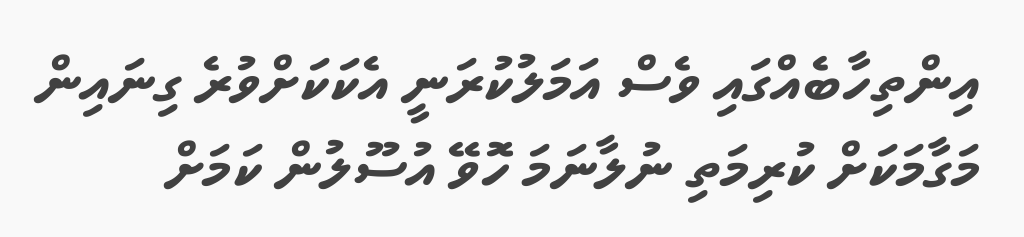އިންތިހާބެއްގައި ވެސް އަމަލުކުރަނީ އެކަކަށްވުރެ ގިނައިން މަގާމަކަށް ކުރިމަތި ނުލާނަމަ ހޮވޭ އުސޫލުން ކަމަށް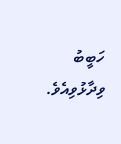ހަބީބު ވިދާޅުވިއެވެ.